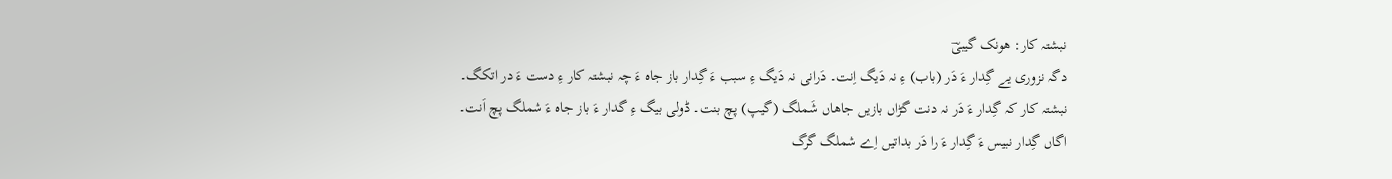نبشتہ کار: ھونک گیبیؔ
دگہ نزوری یے گِدار ءَ دَر (باب) ءِ نہ دَیگ اِنت۔ دَرانی نہ دَیگ ءِ سبب ءَ گِدار باز جاہ ءَ چہ نبشتہ کار ءِ دست ءَ در اتکگ۔ نبشتہ کار کہ گِدار ءَ دَر نہ دنت گڑاں بازیں جاھاں شَملگ (گیپ) پچ بنت۔ ڈولی بیگ ءِ گدار ءَ باز جاہ ءَ شملگ پچ اَنت۔ اگاں گِدار نبیس ءَ گِدار ءَ را دَر بداتیں اِے شملگ گرگ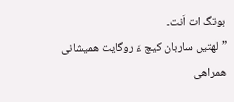بوتگ ات اَنت۔
”لھتیں ساربان کیچ ءَ روگایت ھمیشانی ھمراھی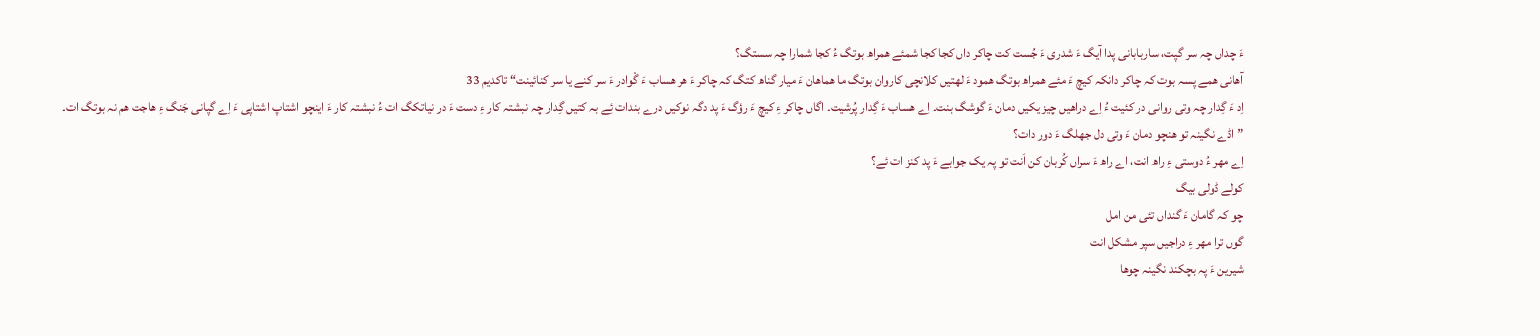ءَ چداں چہ سر گپت، ساربابانی پدا آیگ ءَ شدری ءَ جُست کت چاکر داں کجا کجا شمئے ھمراھ بوتگ ءُ کجا شمارا چہ سستگ؟
آھانی ھمے پسہ بوت کہ چاکر دانکہ کیچ ءَ مئے ھمراھ بوتگ ھمود ءَ لھتیں کلانچی کاروان بوتگ ما ھماھان ءَ میار گناھ کتگ کہ چاکر ءَ ھر ھساب ءَ گْوادر ءَ سر کنے یا سر کنائینت“ تاکدیم 33
اِد ءَ گِدار چہ وتی روانی در کئیت ءُ اِے دراھیں چیز یکیں دمان ءَ گوشگ بنت۔ اِے ھساب ءَ گِدار پُرشیت۔ اگاں چاکر ءِ کیچ ءَ رؤگ ءَ پد دگہ نوکیں درے بندات ئِے بہ کتیں گِدار چہ نبشتہ کار ءِ دست ءَ در نیاتکگ ات ءُ نبشتہ کار ءَ اینچو اشتاپ اشتاپی ءَ اِے گپانی جَنگ ءِ ھاجت ھم نہ بوتگ ات۔
”اڈے نگینہ تو ھنچو دمان ءَ وتی دل جھلگ ءَ دور دات؟
اِے مھر ءُ دوستی ءِ راھ انت، اے راھ ءَ سراں کُربان کن اَنت تو پہ یک جوابے ءَ پد کنز ات ئے؟
کولے ڈولی بیگ
چو کہ گامان ءَ گنداں تئی من امل
گوں ترا مھر ءِ دراجیں سپر مشکل انت
شیرین ءَ پہ بچکند نگینہ چوھا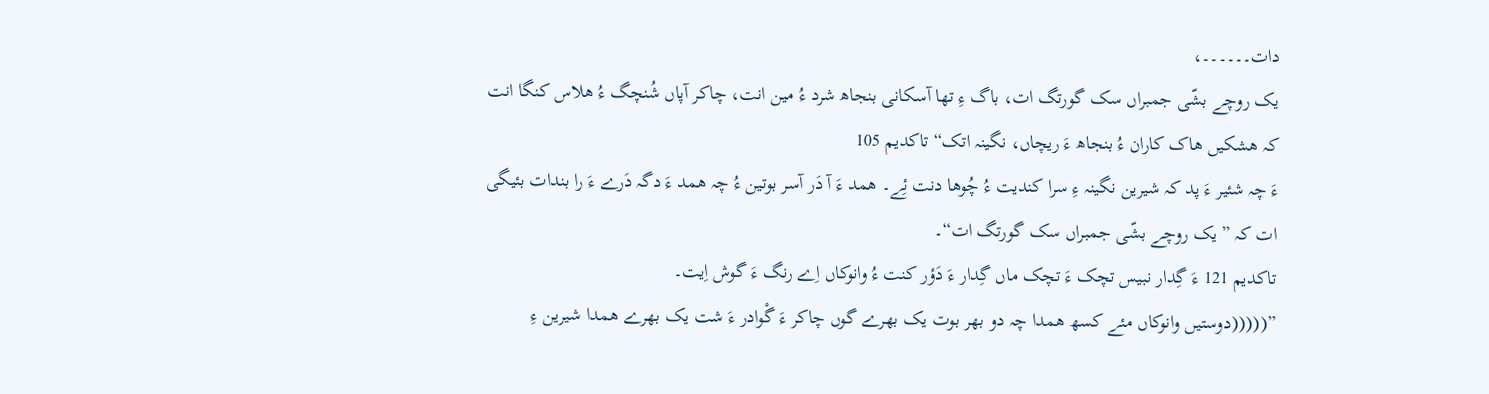دات۔۔۔۔۔۔،
یک روچے بشّی جمبراں سک گورتگ ات، باگ ءِ تھا آسکانی بنجاھ شرد ءُ مین انت، چاکر آپاں شُنچگ ءُ ھلاس کنگا انت کہ ھشکیں ھاک کاران ءُ بنجاھ ءَ ریچاں، نگینہ اتک“ تاکدیم 105
ءَ چہ شئیر ءَ پد کہ شیرین نگینہ ءِ سرا کندیت ءُ چُوھا دنت ئِے۔ ھمد ءَ آ دَر آسر بوتین ءُ چہ ھمد ءَ دگہ دَرے ءَ را بندات بئیگی ات کہ ”یک روچے بشّی جمبراں سک گورتگ ات“۔
تاکدیم 121 ءَ گِدار نبیس تچک ءَ تچک ماں گِدار ءَ دَؤر کنت ءُ وانوکاں اِے رنگ ءَ گوش اِیت۔
”(((((دوستیں وانوکاں مئے کسھ ھمدا چہ دو بھر بوت یک بھرے گوں چاکر ءَ گْوادر ءَ شت یک بھرے ھمدا شیرین ءِ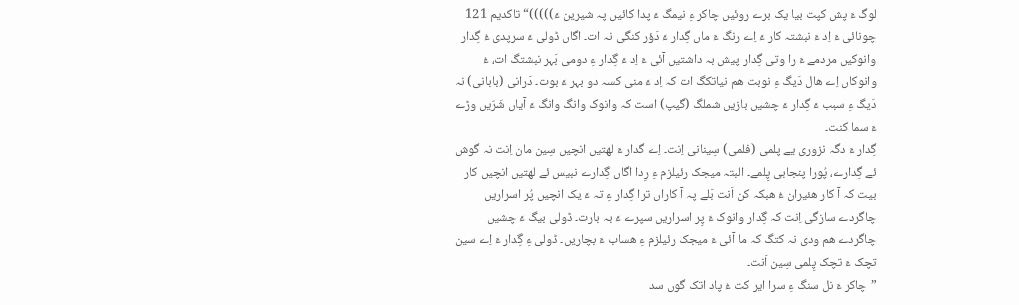لوگ ءَ پش کپت بیا یک برے روئیں چاکر ءِ نیمگ ءَ پدا کائیں پہ شیرین ءَ)))))“ تاکدیم 121
چونائی ءَ اِد ءَ نبشتہ کار ءَ اِے رنگ ءَ ماں گِدار ءَ دَؤر کنگی نہ ات۔ اگاں ڈولی ءَ سرپدی ءُ گِدار وانوکیں مردمے ءَ را وتی گِدار پیش بہ داشتیں آئی ءَ اِد ءَ گِدار ءِ دومی بَہر نبشتگ ات، ءُ وانوکاں اِے ھال دَیگ ءِ نوبت ھم نیاتکگ ات کہ اِد ءَ منی کسہ دو بہر ءَ بوت۔ دَرانی (بابانی) نہ دَیگ ءِ سبب ءَ گِدار ءَ چشیں بازیں شملگ (گیپ) است کہ وانوک وانگ وانگ ءَ آیاں شَرّیں وڑے ءَ سما کنت۔
گِدار ءَ دگہ نزوری یے پلمی (فلمی) سِینانی اِنت۔ اِے گدار ءَ لھتیں انچیں سِین مان اِنت نہ گوش ئے گِدارے، پُورا پنجابی پِلمے۔ البتہ میجک رئیلزم ءِ رِدا اگاں گِدارے نبیس ئے لھتیں انچیں کار بیت کہ آ کار ھئیران ءُ ھبکہ کن اَنت بَلے پہ آ کاراں ترا گِدار ءِ تہ ءَ یک انچیں پُر اسراریں چاگردے سازگی اِنت کہ گِدار وانوک ءَ پِر اسراریں سپرے ءَ بہ بارت۔ ڈولی بیگ ءَ چشیں چاگردے ھم ودی نہ کتگ کہ ما آئی ءَ میجک رئیلزم ءِ ھساب ءَ بچاریں۔ ڈولی ءِ گِدار ءَ اِے سین تچک ءَ تچک پِلمی سِین اَنت۔
”چاکر ءَ نل سنگ ءِ سرا ایر کت ءُ پاد اتک گوں سد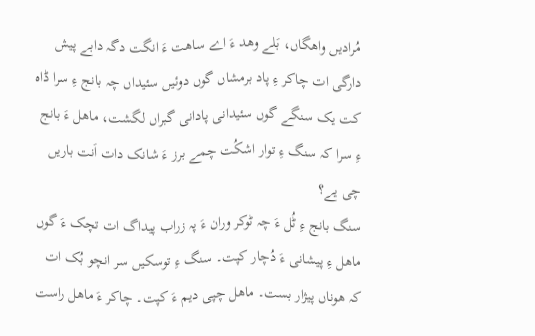مُرادیں واھگاں، بَلے وھد ءَ اے ساھت ءَ انگت دگہ دابے پیش دارگی ات چاکر ءِ پاد برمشاں گوں دوئیں سئیداں چہ بانج ءِ سرا ڈاہ کت یک سنگے گوں سئیدانی پادانی گبراں لگشت، ماھل ءَ بانج ءِ سرا کہ سنگ ءِ توار اشکُت چمے برز ءَ شانک دات اَنت باریں چی یے؟
سنگ بانج ءِ ٹُل ءَ چہ ٹوکر وران ءَ پہ زراب پیداگ ات تچک ءَ گوں ماھل ءِ پیشانی ءَ دُچار کپت۔ سنگ ءِ توسکیں سر انچو بُک ات کہ ھوناں پیژار بست۔ ماھل چپی دیم ءَ کپت۔ چاکر ءَ ماھل راست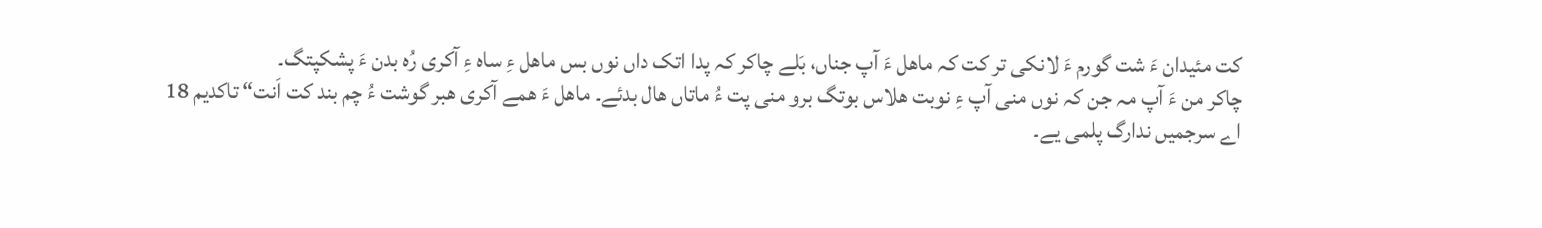کت مئیدان ءَ شت گورم ءَ لانکی تر کت کہ ماھل ءَ آپ جناں، بَلے چاکر کہ پدا اتک داں نوں بس ماھل ءِ ساہ ءِ آکری رُہ بدن ءَ پشکپتگ۔
چاکر من ءَ آپ مہ جن کہ نوں منی آپ ءِ نوبت ھلاس بوتگ برو منی پت ءُ ماتاں ھال بدئے۔ ماھل ءَ ھمے آکری ھبر گوشت ءُ چم بند کت اَنت“ تاکدیم 18
اے سرجمیں ندارگ پلمی یے۔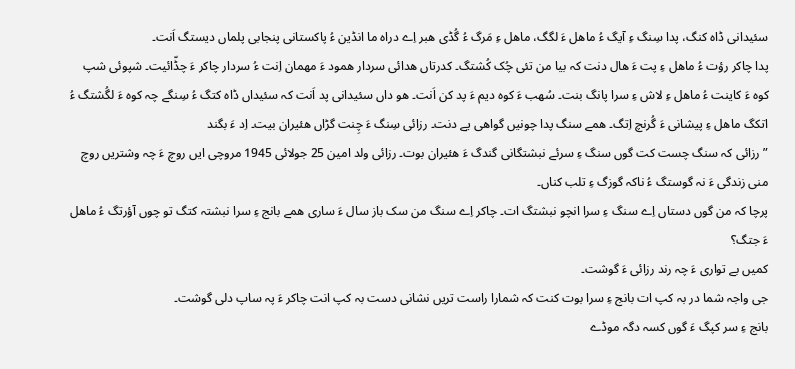سئیدانی ڈاہ کنگ، پدا سِنگ ءِ آیگ ءُ ماھل ءَ لگگ، ماھل ءِ مَرگ ءُ گُڈی ھبر اِے دراہ ما انڈین ءُ پاکستانی پنجابی پلماں دیستگ اَنت۔
پدا چاکر رؤت ءُ ماھل ءِ پت ءَ ھال دنت کہ بیا من تئی چُک کُشتگ۔ کدرتاں ھدائی سردار ھمود ءَ مھمان اِنت ءُ سردار چاکر ءَ چڈّائیت۔ شپوئی شپ کوہ ءَ کاینت ءُ ماھل ءِ لاش ءِ سرا پانگ بنت۔ سُھب ءَ کوہ دیم ءَ پد کن اَنت۔ ھو داں سئیدانی پد اَنت کہ سئیداں ڈاہ کتگ ءُ سِنگے چہ کوہ ءَ لگُشتگ ءُ اتکگ ماھل ءِ پیشانی ءَ گُرنچ اِتگ۔ ھمے سنگ پدا چونیں گواھی یے دنت۔ رزائی سِنگ ءَ چِنت گڑاں ھئیران بیت۔ اِد ءَ بگند
”رزائی کہ سنگ چست کت گوں سنگ ءِ سرئے نبشتگانی گندگ ءَ ھئیران بوت۔ رزائی ولد امین 25 جولائی 1945 مروچی ایں روچ ءَ چہ وشتریں روچ منی زندگی ءَ نہ گوستگ ءُ ناکہ گوزگ ءِ تلب کناں۔
پرچا کہ من گوں دستاں اِے سنگ ءِ سرا انچو نبشتگ ات۔ چاکر اِے سنگ من سک باز سال ءَ ساری ھمے بانج ءِ سرا نبشتہ کتگ تو چوں آؤرتگ ءُ ماھل ءَ جتگ؟
کمیں بے تواری ءَ چہ رند رزائی ءَ گوشت۔
جی واجہ شما در بہ کپ ات بانج ءِ سرا بوت کنت کہ شمارا راست تریں نشانی دست بہ کپ انت چاکر ءَ پہ ساپ دلی گوشت۔
بانج ءِ سر کپگ ءَ گوں کسہ دگہ موڈے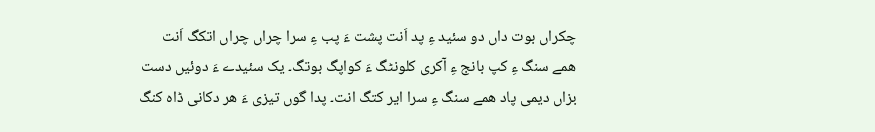چکراں بوت داں دو سئید ءِ پد اَنت پشت ءَ پب ءِ سرا چراں چراں اتکگ اَنت ھمے سنگ ءِ کپ بانج ءِ آکری کلونٹگ ءَ کواپگ بوتگ۔ یک سئیدے ءَ دوئیں دست بزاں دیمی پاد ھمے سنگ ءِ سرا ایر کتگ انت۔ پدا گوں تیزی ءَ ھر دکانی ڈاہ کنگ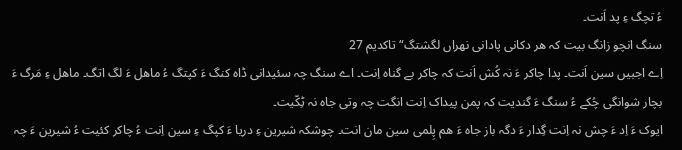ءُ تچگ ءِ پد اَنت۔
سنگ انچو زانگ بیت کہ ھر دکانی پادانی نھراں لگشتگ“ تاکدیم 27
اِے اجبیں سین اَنت۔ پدا چاکر ءَ نہ کُش اَنت کہ چاکر بے گناہ اِنت۔ اے سنگ چہ سئیدانی ڈاہ کنگ ءَ کپتگ ءُ ماھل ءَ لگ اتگ۔ ماھل ءِ مَرگ ءَ بچار شوانگی چُکے ءُ سنگ ءَ گندیت کہ پمن پیداک اِنت انگت چہ وتی جاہ نہ ٹِکّیت۔
ایوک ءَ اِد ءَ چش نہ اِنت گِدار ءَ دگہ باز جاہ ءَ ھم پِلمی سین مان انت۔ چوشکہ شیرین ءِ دریا ءَ کپگ ءِ سین اِنت ءُ چاکر کئیت ءُ شیرین ءَ چہ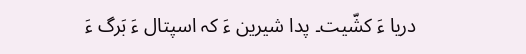دریا ءَ کشّیت۔ پدا شیرین ءَ کہ اسپتال ءَ بَرگ ءَ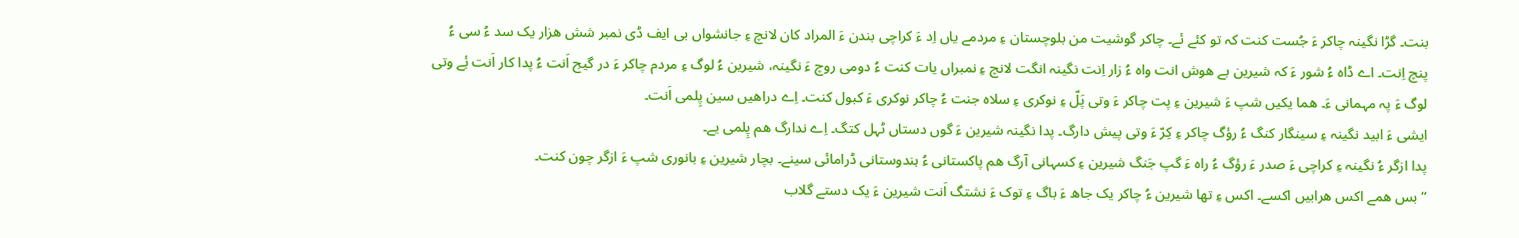بنت۔ گڑا نگینہ چاکر ءَ جُست کنت کہ تو کئے ئے۔ چاکر گوشیت من بلوچستان ءِ مردمے یاں اِد ءَ کراچی بندن ءَ المراد کان لانچ ءِ جانشواں بی ایف ڈی نمبر شش ھزار یک سد ءُ سی ءُ پنچ اِنت۔ اے ڈاہ ءُ شور ءَ کہ شیرین بے ھوش انت واہ ءُ زار اِنت نگینہ انگت لانچ ءِ نمبراں یات کنت ءُ دومی روچ ءَ نگینہ، شیرین ءُ لوگ ءِ مردم چاکر ءَ در گیج اَنت ءُ پدا کار اَنت ئِے وتی لوگ ءَ پہ مہمانی ءَ۔ ھما یکیں شپ ءَ شیرین ءِ پت چاکر ءَ وتی پَلّ ءِ نوکری ءِ سلاہ جنت ءُ چاکر نوکری ءَ کبول کنت۔ اِے دراھیں سین پِلمی اَنت۔
ایشی ءَ ابید نگینہ ءِ سینگار کنگ ءُ رؤگ چاکر ءِ کِرّ ءَ وتی پیش دارگ۔ پدا نگینہ شیرین ءَ گوں دستاں ٹہل کتگ۔ اِے ندارگ ھم پِلمی یے۔
پدا ازگر ءُ نگینہ ءِ کراچی ءَ صدر ءَ رؤگ ءُ راہ ءَ گپ جَنگ شیرین ءِ کسہانی آرگ ھم پاکستانی ءُ ہندوستانی ڈرامائی سینے۔ بچار شیرین ءِ بانوری شپ ءَ ازگر چون کنت۔
“بس ھمے اکس ھرابیں اکسے۔ اکس ءِ تھا شیرین ءُ چاکر یک جاھ ءَ باگ ءِ توک ءَ نشتگ اَنت شیرین ءَ یک دستے گلاب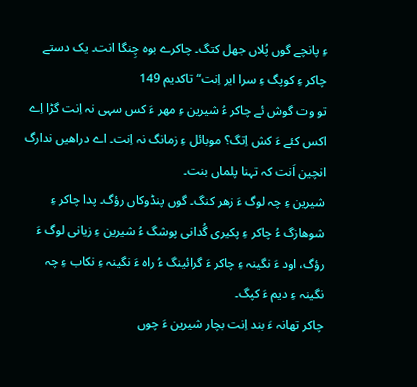ءِ پانچے گوں پُلاں جھل کتگ۔ چاکرے بوہ چِنگا انت۔ یک دستے چاکر ءِ کوپگ ءِ سرا ایر اِنت“ تاکدیم 149
تو وت گوش ئے چاکر ءُ شیرین ءِ مھر ءَ کس سہی نہ اِنت گڑا اِے اکس کئے ءَ کش اِتگ؟ موبائل ءِ زمانگ نہ اِنت۔ اے دراھیں ندارگ انچین اَنت کہ تہنا پلماں بنت۔
شیرین ءِ چہ لوگ ءَ زھر کنگ۔ گوں پنڈوکاں رؤگ۔ پدا چاکر ءِ شوھازگ ءُ چاکر ءِ پکیری گُدانی پوشگ ءُ شیرین ءِ زیانی لوگ ءَ رؤگ، اود ءَ نگینہ ءِ چاکر ءَ گرائینگ ءُ راہ ءَ نگینہ ءِ نکاب ءِ چہ نگینہ ءِ دیم ءَ کپگ۔
چاکر تھانہ ءَ بند اِنت بچار شیرین ءَ چوں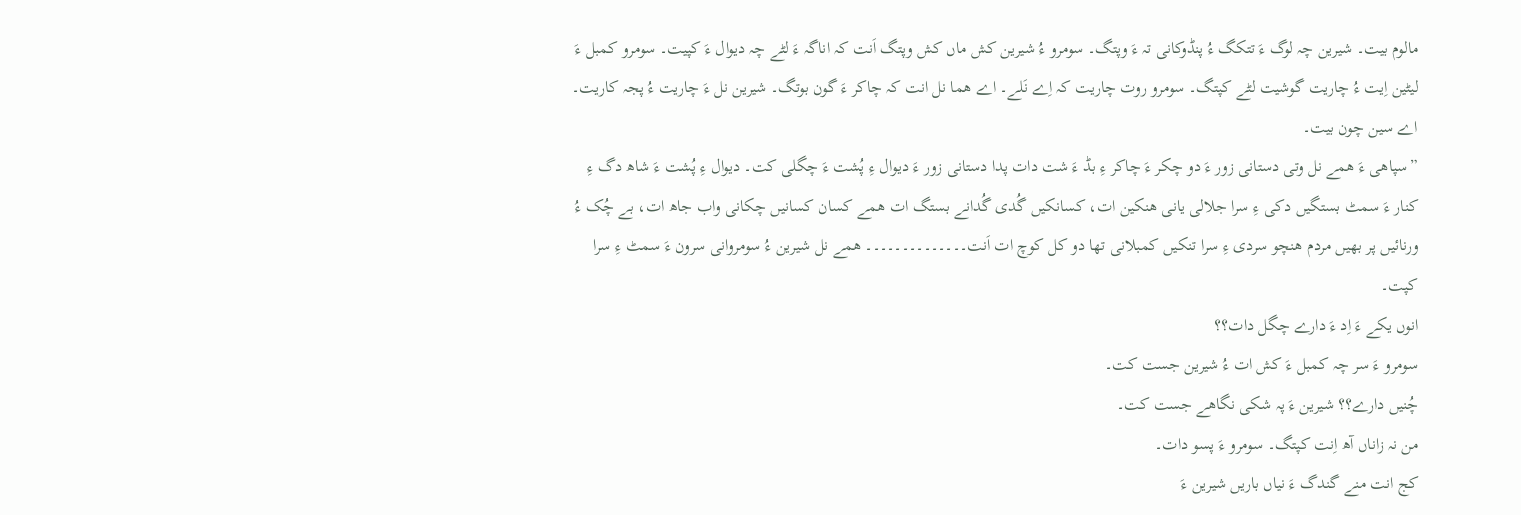مالوم بیت۔ شیرین چہ لوگ ءَ تتکگ ءُ پنڈوکانی تہ ءَ وپتگ۔ سومرو ءُ شیرین کش ماں کش وپتگ اَنت کہ اناگہ ءَ لٹے چہ دیوال ءَ کپیت۔ سومرو کمبل ءَ لیٹین اِیت ءُ چاریت گوشیت لٹے کپتگ۔ سومرو روت چاریت کہ اِے نَلے۔ اے ھما نل انت کہ چاکر ءَ گون بوتگ۔ شیرین نل ءَ چاریت ءُ پجہ کاریت۔ اے سین چون بیت۔
”سپاھی ءَ ھمے نل وتی دستانی زور ءَ دو چکر ءَ چاکر ءِ بڈ ءَ شت دات پدا دستانی زور ءَ دیوال ءِ پُشت ءَ چگلی کت۔ دیوال ءِ پُشت ءَ شاھ دگ ءِ کنار ءَ سمٹ بستگیں دکی ءِ سرا جلالی یانی ھنکین ات، کسانکیں گُدی گُدانے بستگ ات ھمے کسان کسانیں چکانی واب جاھ ات، بے چُک ءُ ورنائیں پر بھیں مردم ھنچو سردی ءِ سرا تنکیں کمبلانی تھا دو کل کوچ ات اَنت۔۔۔۔۔۔۔۔۔۔۔۔۔۔ ھمے نل شیرین ءُ سومروانی سرون ءَ سمٹ ءِ سرا کپت۔
انوں یکے ءَ اِد ءَ دارے چگل دات؟؟
سومرو ءَ سر چہ کمبل ءَ کش ات ءُ شیرین جست کت۔
چُنیں دارے؟؟ شیرین ءَ پہ شکی نگاھے جست کت۔
من نہ زاناں آھ اِنت کپتگ۔ سومرو ءَ پسو دات۔
کج انت منے گندگ ءَ نیاں باریں شیرین ءَ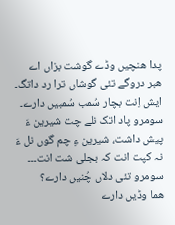پدا ھنچیں وڈے گوشت بزاں اے ھبر دروگے تئی گوشاں ترا رد داتگ۔
ایش اِنت بچار سُمب سُمبیں دارے۔ سومرو پاد اتک نلے چت شیرین ءَ پیش داشت، شیرین ءِ چم گوں نل ءَ نہ کپت انت کہ بجلی شت انت۔۔۔ سومرو تئی دلاں چُنیں دارے؟
ھما وڈیں دارے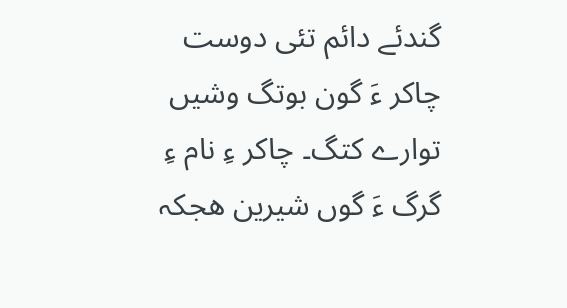گندئے دائم تئی دوست چاکر ءَ گون بوتگ وشیں توارے کتگ۔ چاکر ءِ نام ءِ گرگ ءَ گوں شیرین ھجکہ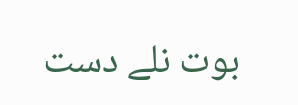بوت نلے دست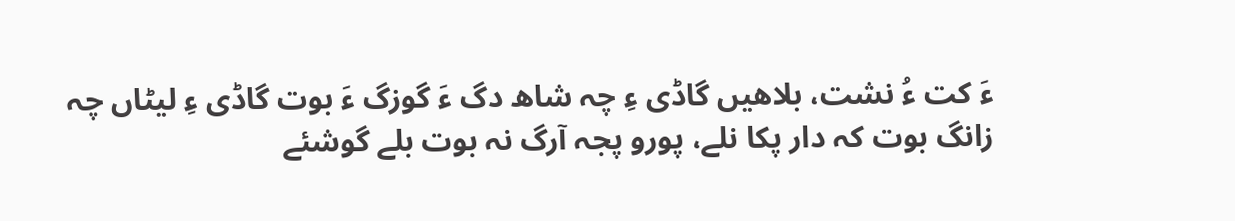ءَ کت ءُ نشت، بلاھیں گاڈی ءِ چہ شاھ دگ ءَ گوزگ ءَ بوت گاڈی ءِ لیٹاں چہ زانگ بوت کہ دار پکا نلے، پورو پجہ آرگ نہ بوت بلے گوشئے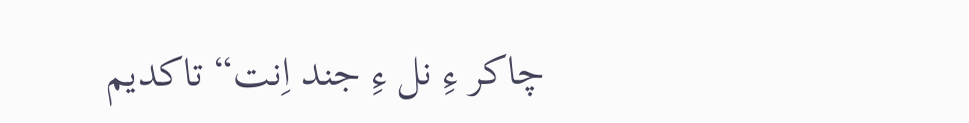چاکر ءِ نل ءِ جند اِنت“ تاکدیم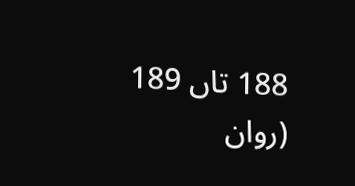188 تاں 189
(روان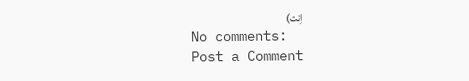اِنت)
No comments:
Post a Comment